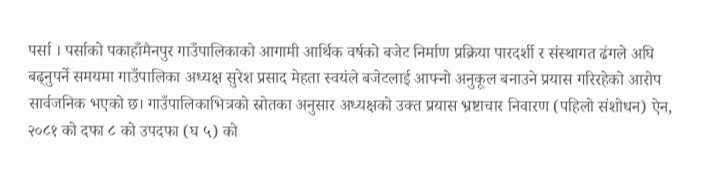पर्सा । पर्साको पकाहाँमैनपुर गाउँपालिकाको आगामी आर्थिक वर्षको बजेट निर्माण प्रक्रिया पारदर्शी र संस्थागत ढंगले अघि बढ्नुपर्ने समयमा गाउँपालिका अध्यक्ष सुरेश प्रसाद मेहता स्वयंले बजेटलाई आफ्नो अनुकूल बनाउने प्रयास गरिरहेको आरोप सार्वजनिक भएको छ। गाउँपालिकाभित्रको स्रोतका अनुसार अध्यक्षको उक्त प्रयास भ्रष्टाचार निवारण (पहिलो संशोधन) ऐन, २०८१ को दफा ८ को उपदफा (घ ५) को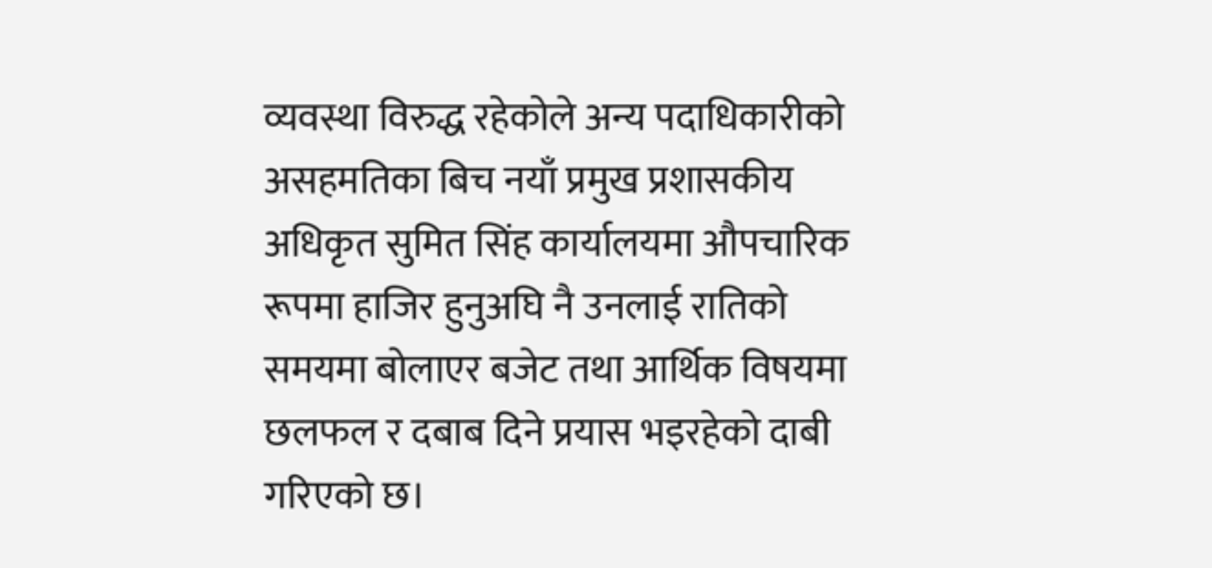व्यवस्था विरुद्ध रहेकोले अन्य पदाधिकारीको असहमतिका बिच नयाँ प्रमुख प्रशासकीय अधिकृत सुमित सिंह कार्यालयमा औपचारिक रूपमा हाजिर हुनुअघि नै उनलाई रातिको समयमा बोलाएर बजेट तथा आर्थिक विषयमा छलफल र दबाब दिने प्रयास भइरहेको दाबी गरिएको छ।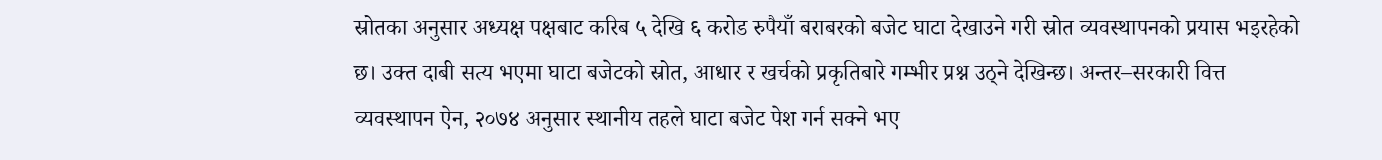स्रोतका अनुसार अध्यक्ष पक्षबाट करिब ५ देखि ६ करोड रुपैयाँ बराबरको बजेट घाटा देखाउने गरी स्रोत व्यवस्थापनको प्रयास भइरहेको छ। उक्त दाबी सत्य भएमा घाटा बजेटको स्रोत, आधार र खर्चको प्रकृतिबारे गम्भीर प्रश्न उठ्ने देखिन्छ। अन्तर–सरकारी वित्त व्यवस्थापन ऐन, २०७४ अनुसार स्थानीय तहले घाटा बजेट पेश गर्न सक्ने भए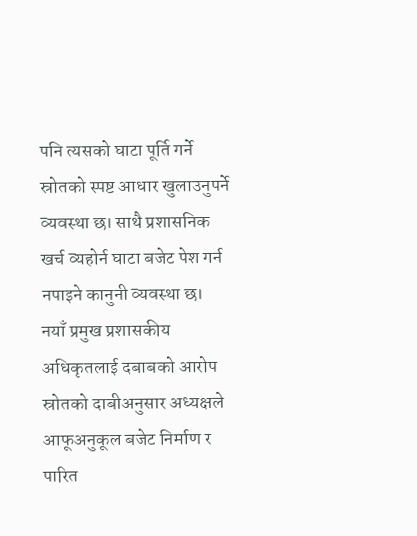पनि त्यसको घाटा पूर्ति गर्ने स्रोतको स्पष्ट आधार खुलाउनुपर्ने व्यवस्था छ। साथै प्रशासनिक खर्च व्यहोर्न घाटा बजेट पेश गर्न नपाइने कानुनी व्यवस्था छ।
नयाँ प्रमुख प्रशासकीय अधिकृतलाई दबाबको आरोप
स्रोतको दाबीअनुसार अध्यक्षले आफूअनुकूल बजेट निर्माण र पारित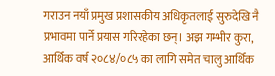गराउन नयाँ प्रमुख प्रशासकीय अधिकृतलाई सुरुदेखि नै प्रभावमा पार्ने प्रयास गरिरहेका छन्। अझ गम्भीर कुरा, आर्थिक वर्ष २०८४/०८५ का लागि समेत चालु आर्थिक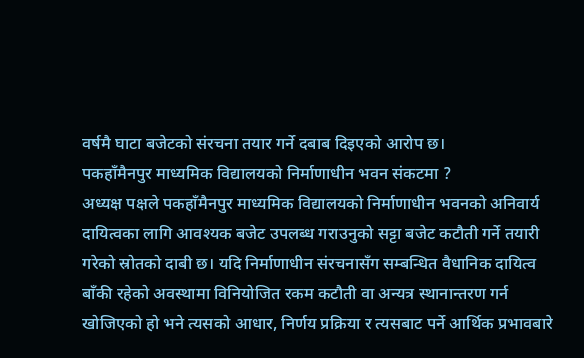वर्षमै घाटा बजेटको संरचना तयार गर्ने दबाब दिइएको आरोप छ।
पकहाँमैनपुर माध्यमिक विद्यालयको निर्माणाधीन भवन संकटमा ?
अध्यक्ष पक्षले पकहाँमैनपुर माध्यमिक विद्यालयको निर्माणाधीन भवनको अनिवार्य दायित्वका लागि आवश्यक बजेट उपलब्ध गराउनुको सट्टा बजेट कटौती गर्ने तयारी गरेको स्रोतको दाबी छ। यदि निर्माणाधीन संरचनासँग सम्बन्धित वैधानिक दायित्व बाँकी रहेको अवस्थामा विनियोजित रकम कटौती वा अन्यत्र स्थानान्तरण गर्न खोजिएको हो भने त्यसको आधार, निर्णय प्रक्रिया र त्यसबाट पर्ने आर्थिक प्रभावबारे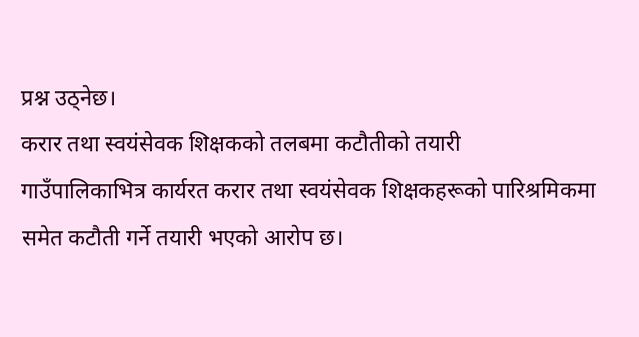प्रश्न उठ्नेछ।
करार तथा स्वयंसेवक शिक्षकको तलबमा कटौतीको तयारी
गाउँपालिकाभित्र कार्यरत करार तथा स्वयंसेवक शिक्षकहरूको पारिश्रमिकमा समेत कटौती गर्ने तयारी भएको आरोप छ।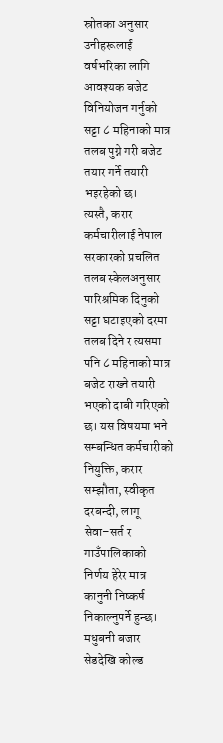स्रोतका अनुसार उनीहरूलाई वर्षभरिका लागि आवश्यक बजेट विनियोजन गर्नुको सट्टा ८ महिनाको मात्र तलब पुग्ने गरी बजेट तयार गर्ने तयारी भइरहेको छ।
त्यस्तै, करार कर्मचारीलाई नेपाल सरकारको प्रचलित तलब स्केलअनुसार पारिश्रमिक दिनुको सट्टा घटाइएको दरमा तलब दिने र त्यसमा पनि ८ महिनाको मात्र बजेट राख्ने तयारी भएको दाबी गरिएको छ। यस विषयमा भने सम्बन्धित कर्मचारीको नियुक्ति, करार सम्झौता, स्वीकृत दरबन्दी, लागू सेवा–सर्त र गाउँपालिकाको निर्णय हेरेर मात्र कानुनी निष्कर्ष निकाल्नुपर्ने हुन्छ।
मधुबनी बजार सेडदेखि कोल्ड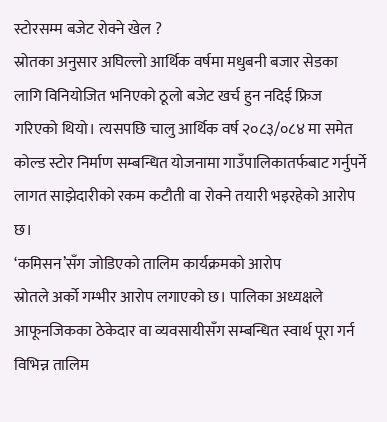स्टोरसम्म बजेट रोक्ने खेल ?
स्रोतका अनुसार अघिल्लो आर्थिक वर्षमा मधुबनी बजार सेडका लागि विनियोजित भनिएको ठूलो बजेट खर्च हुन नदिई फ्रिज गरिएको थियो। त्यसपछि चालु आर्थिक वर्ष २०८३/०८४ मा समेत कोल्ड स्टोर निर्माण सम्बन्धित योजनामा गाउँपालिकातर्फबाट गर्नुपर्ने लागत साझेदारीको रकम कटौती वा रोक्ने तयारी भइरहेको आरोप छ।
‘कमिसन’सँग जोडिएको तालिम कार्यक्रमको आरोप
स्रोतले अर्को गम्भीर आरोप लगाएको छ। पालिका अध्यक्षले आफूनजिकका ठेकेदार वा व्यवसायीसँग सम्बन्धित स्वार्थ पूरा गर्न विभिन्न तालिम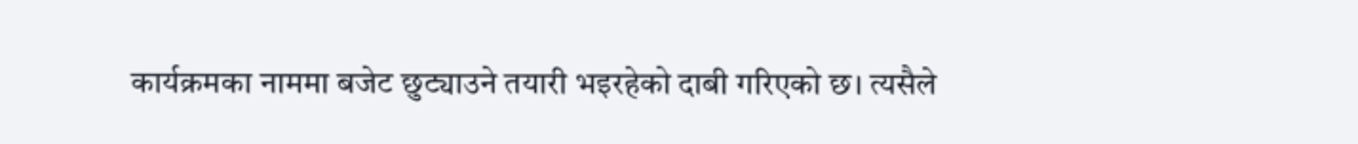कार्यक्रमका नाममा बजेट छुट्याउने तयारी भइरहेको दाबी गरिएको छ। त्यसैले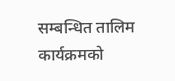सम्बन्धित तालिम कार्यक्रमको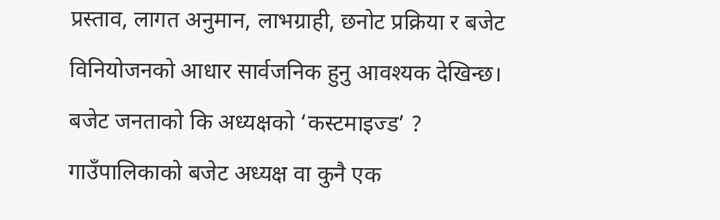प्रस्ताव, लागत अनुमान, लाभग्राही, छनोट प्रक्रिया र बजेट विनियोजनको आधार सार्वजनिक हुनु आवश्यक देखिन्छ।
बजेट जनताको कि अध्यक्षको ‘कस्टमाइज्ड’ ?
गाउँपालिकाको बजेट अध्यक्ष वा कुनै एक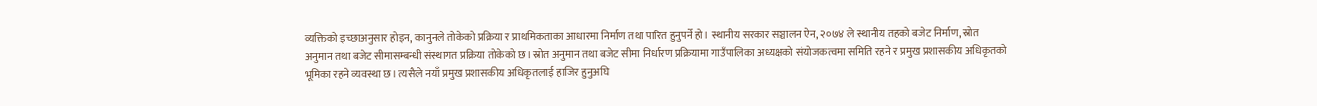व्यक्तिको इच्छाअनुसार होइन, कानुनले तोकेको प्रक्रिया र प्राथमिकताका आधारमा निर्माण तथा पारित हुनुपर्ने हो। स्थानीय सरकार सञ्चालन ऐन, २०७४ ले स्थानीय तहको बजेट निर्माण, स्रोत अनुमान तथा बजेट सीमासम्बन्धी संस्थागत प्रक्रिया तोकेको छ। स्रोत अनुमान तथा बजेट सीमा निर्धारण प्रक्रियामा गाउँपालिका अध्यक्षको संयोजकत्वमा समिति रहने र प्रमुख प्रशासकीय अधिकृतको भूमिका रहने व्यवस्था छ। त्यसैले नयाँ प्रमुख प्रशासकीय अधिकृतलाई हाजिर हुनुअघि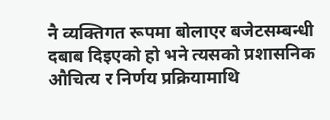नै व्यक्तिगत रूपमा बोलाएर बजेटसम्बन्धी दबाब दिइएको हो भने त्यसको प्रशासनिक औचित्य र निर्णय प्रक्रियामाथि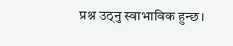प्रश्न उठ्नु स्वाभाविक हुन्छ।